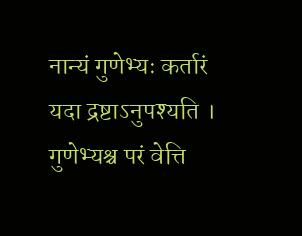नान्यं गुणेभ्यः कर्तारं यदा द्रष्टाऽनुपश्यति । गुणेभ्यश्च परं वेत्ति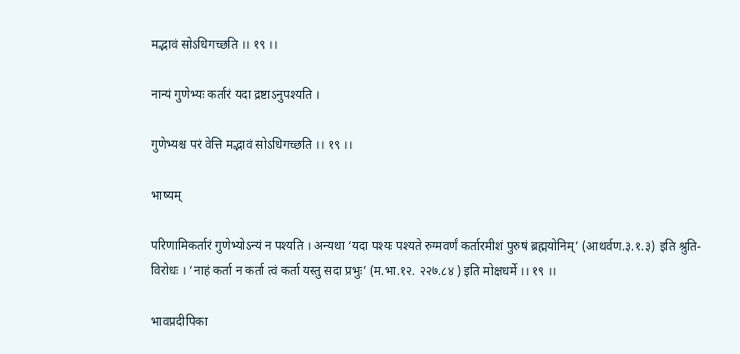मद्भावं सोऽधिगच्छति ।। १९ ।।

नान्यं गुणेभ्यः कर्तारं यदा द्रष्टाऽनुपश्यति ।

गुणेभ्यश्च परं वेत्ति मद्भावं सोऽधिगच्छति ।। १९ ।।

भाष्यम्

परिणामिकर्तारं गुणेभ्योऽन्यं न पश्यति । अन्यथा ‘यदा पश्यः पश्यते रुग्मवर्णं कर्तारमीशं पुरुषं ब्रह्मयोनिम्’ (आथर्वण.३.१.३) इति श्रुति-विरोधः । ‘नाहं कर्ता न कर्ता त्वं कर्ता यस्तु सदा प्रभुः’ (म.भा.१२. २२७.८४ ) इति मोक्षधर्मे ।। १९ ।।

भावप्रदीपिका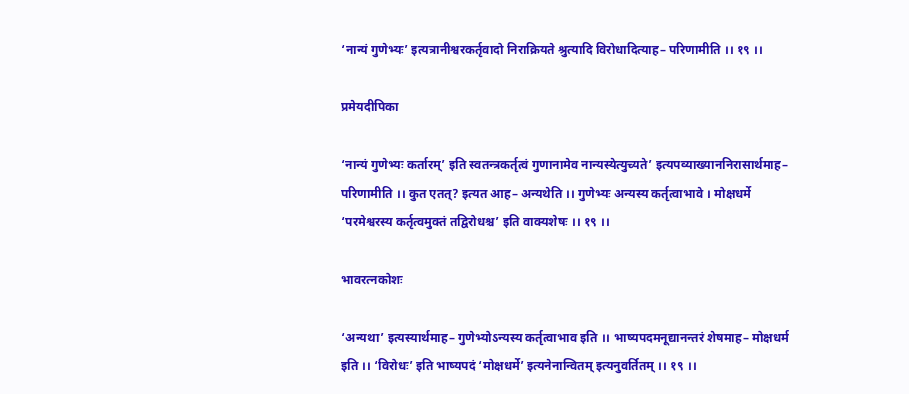‘नान्यं गुणेभ्यः’ इत्यत्रानीश्वरकर्तृवादो निराक्रियते श्रुत्यादि विरोधादित्याह– परिणामीति ।। १९ ।।

प्रमेयदीपिका

‘नान्यं गुणेभ्यः कर्तारम्’ इति स्वतन्त्रकर्तृत्वं गुणानामेव नान्यस्येत्युच्यते’ इत्यपव्याख्याननिरासार्थमाह– परिणामीति ।। कुत एतत्? इत्यत आह– अन्यथेति ।। गुणेभ्यः अन्यस्य कर्तृत्वाभावे । मोक्षधर्मे ‘परमेश्वरस्य कर्तृत्वमुक्तं तद्विरोधश्च’ इति वाक्यशेषः ।। १९ ।।

भावरत्नकोशः

‘अन्यथा’ इत्यस्यार्थमाह– गुणेभ्योऽन्यस्य कर्तृत्वाभाव इति ।। भाष्यपदमनूद्यानन्तरं शेषमाह– मोक्षधर्म इति ।। ‘विरोधः’ इति भाष्यपदं ‘मोक्षधर्मे’ इत्यनेनान्वितम् इत्यनुवर्तितम् ।। १९ ।।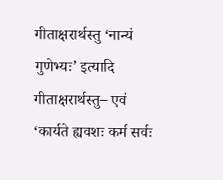गीताक्षरार्थस्तु ‘नान्यं गुणेभ्यः’ इत्यादि गीताक्षरार्थस्तु– एवं ‘कार्यते ह्यवशः कर्म सर्वः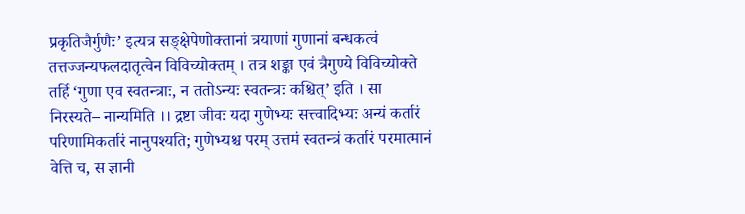प्रकृतिजैर्गुणैः’ इत्यत्र सङ्क्षेपेणोक्तानां त्रयाणां गुणानां बन्धकत्वं तत्तज्जन्यफलदातृत्वेन विविच्योक्तम् । तत्र शङ्का एवं त्रैगुण्ये विविच्योक्ते तर्हि ‘गुणा एव स्वतन्त्राः, न ततोऽन्यः स्वतन्त्रः कश्चित्’ इति । सा निरस्यते– नान्यमिति ।। द्रष्टा जीवः यदा गुणेभ्यः सत्त्वादिभ्यः अन्यं कर्तारं परिणामिकर्तारं नानुपश्यति; गुणेभ्यश्च परम् उत्तमं स्वतन्त्रं कर्तारं परमात्मानं वेत्ति च, स ज्ञानी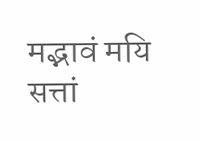मद्भावं मयि सत्तां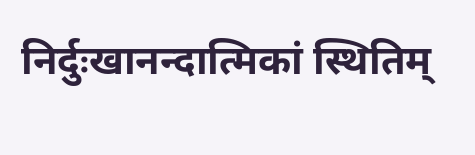निर्दुःखानन्दात्मिकां स्थितिम्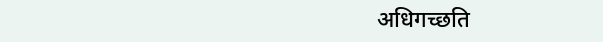अधिगच्छति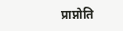प्राप्नोति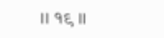।। १९ ।।